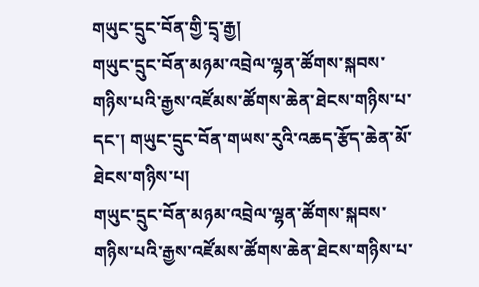གཡུང་དྲུང་བོན་གྱི་དྲྭ་རྒྱ།
གཡུང་དྲུང་བོན་མཉམ་འབྲེལ་ལྷན་ཚོགས་སྐབས་གཉིས་པའི་རྒྱས་འཛོམས་ཚོགས་ཆེན་ཐེངས་གཉིས་པ་དང་། གཡུང་དྲུང་བོན་གཡས་རུའི་འཆད་རྩོད་ཆེན་མོ་ཐེངས་གཉིས་པ།
གཡུང་དྲུང་བོན་མཉམ་འབྲེལ་ལྷན་ཚོགས་སྐབས་གཉིས་པའི་རྒྱས་འཛོམས་ཚོགས་ཆེན་ཐེངས་གཉིས་པ་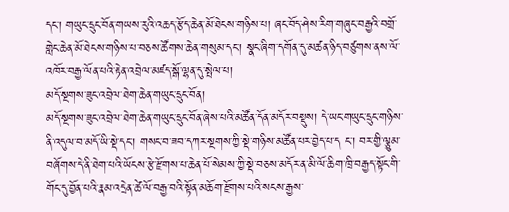དང་། གཡུང་དྲུང་བོན་གཡས་རུའི་འཆད་རྩོད་ཆེན་མོ་ཐེངས་གཉིས་པ། ཞང་བོད་ཤེས་རིག་གཞུང་བརྒྱའི་བགྲོ་གླེང་ཆེན་མོ་ཐེངས་གཉིས་པ་བཅས་ཚོགས་ཆེན་གསུམ་དང་། སྣང་ཞིག་དགོན་དུ་མཚན་ཉིད་བཙུགས་ནས་ལོ་འཁོར་བརྒྱ་ལོན་པའི་རྟེན་འབྲེལ་མཛད་སྒོ་ལྷན་དུ་སྤེལ་པ།
མདོ་སྔགས་ཟུང་འབྲེལ་ཐེག་ཆེན་གཡུང་དྲུང་བོན།
མདོ་སྔགས་ཟུང་འབྲེལ་ཐེག་ཆེན་གཡུང་དྲུང་བོན་ཞེས་པའི་མཚོན་དོན་མདོར་བསྡུས། དེ་ཡང་གཡུང་དྲུང་གཉིས་ནི་འདུལ་བ་མདོ་ཡི་སྡེ་དང་། གསང་བ་ཟབ་དཀར་སྔགས་ཀྱི་སྡེ་གཉིས་མཚོན་པར་བྱེད་པ་ད ང་། བར་གྱི་ལྕུམ་བཞོགས་དེ་ནི་ཐེག་པའི་ཡོངས་རྩེ་རྫོགས་པ་ཆེན་པོ་སེམས་ཀྱི་སྡེ་བཅས་མདོར་ན་མི་ལོ་ཆིག་ཁྲི་བརྒྱད་སྟོང་གི་གོང་དུ་བྱོན་པའི་རྣམ་འདྲེན་ཚེ་ལོ་བརྒྱ་བའི་སྟོན་མཆོག་རྫོགས་པའི་སངས་རྒྱས་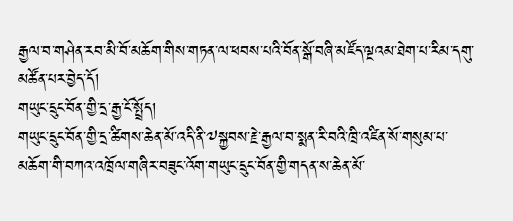རྒྱལ་བ་གཤེན་རབ་མི་བོ་མཆོག་གིས་གཏན་ལ་ཕབས་པའི་བོན་སྒོ་བཞི་མཛོད་ལྔའམ་ཐེག་པ་རིམ་དགུ་མཚོན་པར་བྱེད་དོ།
གཡུང་དྲུང་བོན་གྱི་དྲ་རྒྱ་ངོ་སྤྲོད།
གཡུང་དྲུང་བོན་གྱི་དྲ་ཚིགས་ཆེན་མོ་འདི་ནི་༧སྐྱབས་རྗེ་རྒྱལ་བ་སྨན་རི་བའི་ཁྲི་འཛིན་སོ་གསུམ་པ་མཆོག་གི་བཀའ་འཁྲོལ་གཞིར་བཟུང་འོག་གཡུང་དྲུང་བོན་གྱི་གདན་ས་ཆེན་མོ་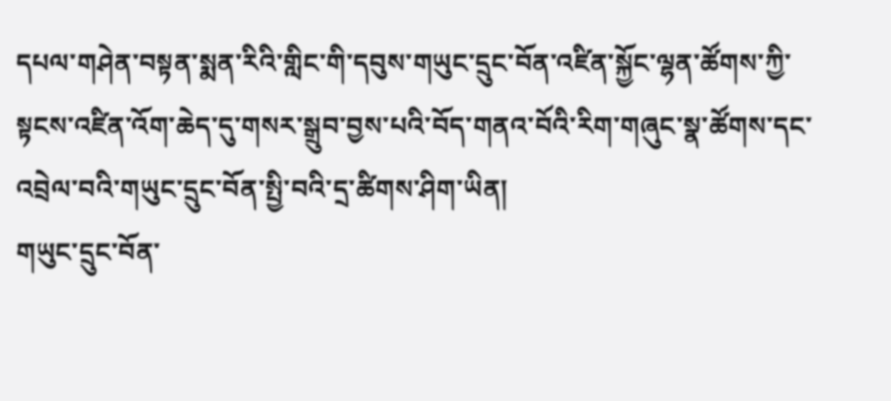དཔལ་གཤེན་བསྟན་སྨན་རིའི་གླིང་གི་དབུས་གཡུང་དྲུང་བོན་འཛིན་སྐྱོང་ལྷན་ཚོགས་ཀྱི་སྟངས་འཛིན་འོག་ཆེད་དུ་གསར་སྒྲུབ་བྱས་པའི་བོད་གནའ་བོའི་རིག་གཞུང་སྣ་ཚོགས་དང་འབྲེལ་བའི་གཡུང་དྲུང་བོན་སྤྱི་བའི་དྲ་ཚིགས་ཤིག་ཡིན།
གཡུང་དྲུང་བོན་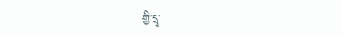གྱི་དྲྭ་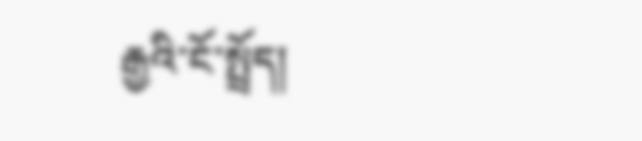རྒྱའི་ངོ་སྤྲོད།